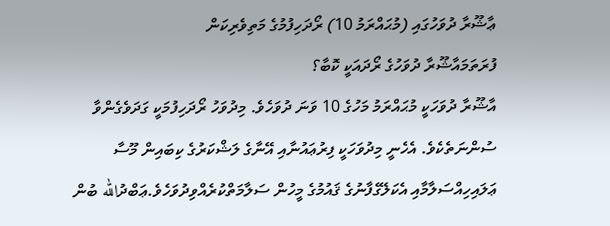ޢާޝޫރާ ދުވަހުގައި (މުޙައްރަމު 10) ރޯދަހިފުމުގެ މަތިވެރިކަން
ފުރަތަމައާޝޫރާ ދުވަހުގެ ރޯދައަކީ ކޮބާ؟
އާޝޫރާ ދުވަހަކީ މުޙައްރަމު މަހުގެ 10 ވަނަ ދުވަހެވެ. މިދުވަހު ރޯދަހިފުމަކީ ގަދަވެގެންވާ ސުންނަތެކެވެ. އެހެނީ މިދުވަހަކީ ފިރުޢައުނާއި އޭނާގެ ލަޝްކަރުގެ ކިބައިން މޫސާ ޢަލައިހިއްސަލާމާއި އެކަލޭގެފާނުގެ ޤައުމުގެ މީހުން ސަލާމަތްކުރެއްވިދުވަހެވެ.ޢަބްދުالله ބުން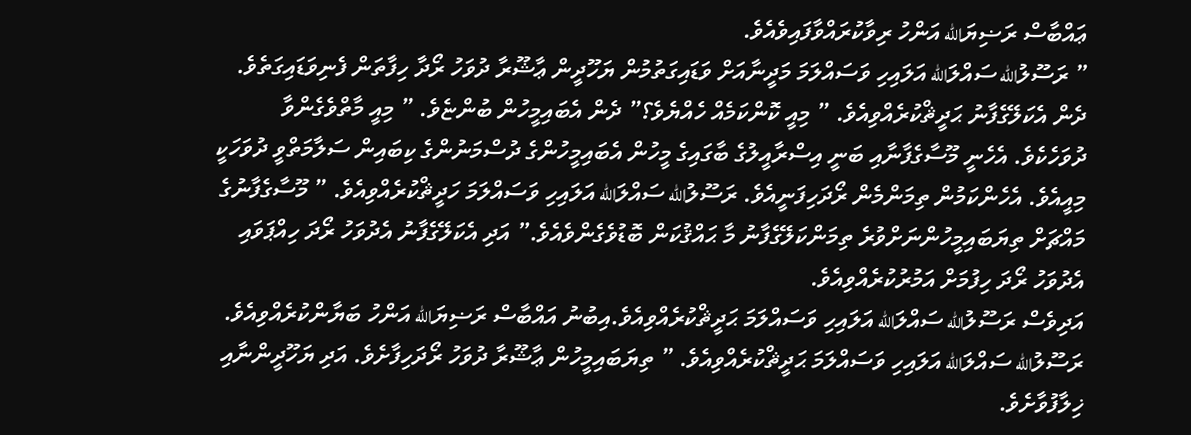ޢައްބާސް ރަޟިޔަالله އަންހު ރިވާކުރައްވާފައިވެއެވެ.
” ރަސޫލުالله ސައްލަالله އަލައިހި ވަސައްލަމަ މަދީނާއަށް ވަޑައިގަތުމުން ޔަހޫދީން ޢާޝޫރާ ދުވަހު ރޯދާ ހިފާތަން ފެނިވަޑައިގަތެވެ. ދެން އެކަލޭގެފާނު ޙަދީޘްކުރެއްވިއެވެ. ” މިއީ ކޮންކަމެއް ހެއްޔެވެ؟” ދެން އެބައިމީހުން ބުންޏެވެ. ” މިއީ މާތްވެގެންވާ ދުވަހެކެވެ. އެހެނީ މޫސާގެފާނާއި ބަނީ އިސްރާއީލުގެ ބާގައިގެ މީހުން އެބައިމީހުންގެ ދުސްމަނުންގެ ކިބައިން ސަލާމަތްވީ ދުވަހަކީ މިއީއެވެ. އެހެންކަމުން ތިމަންމެން ރޯދަހިފަނީއެވެ. ރަސޫލުالله ސައްލަالله އަލައިހި ވަސައްލަމަ ހަދީޘްކުރެއްވިއެވެ. ” މޫސާގެފާނުގެ މައްޗަށް ތިޔަބައިމީހުންނަށްވުރެ ތިމަންކަލޭގެފާނު މާ ޙައްޤުކަން ބޮޑުވެގެންވެއެވެ.” އަދި އެކަލޭގެފާނު އެދުވަހު ރޯދަ ހިއްޕަވައި އެދުވަހު ރޯދަ ހިފުމަށް އަމުރުކުރެއްވިއެވެ.
އަދިވެސް ރަސޫލުالله ސައްލަالله އަލައިހި ވަސައްލަމަ ޙަދީޘްކުރެއްވިއެވެ.އިބުނު އައްބާސް ރަޟިޔަالله އަންހު ބަޔާންކުރެއްވިއެވެ. ރަސޫލުالله ސައްލަالله އަލައިހި ވަސައްލަމަ ޙަދީޘްކުރެއްވިއެވެ. ” ތިޔަބައިމީހުން ޢާޝޫރާ ދުވަހު ރޯދަހިފާށެވެ. އަދި ޔަހޫދީންނާއި ޚިލާފުވާށެވެ.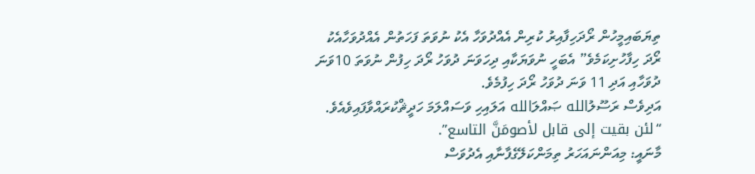ތިޔަބައިމީހުން ރޯދަހިފާއިރު ކުރިން އެއްދުވަހާ އެކު ނުވަތަ ފަހަތުން އެއްދުވަހާއެކު ރޯދަ ހިފާހުށިކަމެވެ” އެބަހީ ނުވަޔަކާއި ދިހަވަނަ ދުވަހު ރޯދަ ހިފުން ނުވަތަ 10ވަނަ ދުވަހާއި އަދި 11 ވަނަ ދުވަހު ރޯދަ ހިފުމެވެ.
އަދިވެސް ރަސޫލުالله ޞައްލަالله އަލައިހި ވަސައްލަމަ ހަދީޘްކުރައްވާފައިވެއެވެ. “لئن بقيت إلى قابل لأصومَنَّ التاسع”.
މާނައީ: މިއަންނައަހަރު ތިމަންކަލޭގެފާނާއި އެދުވަސް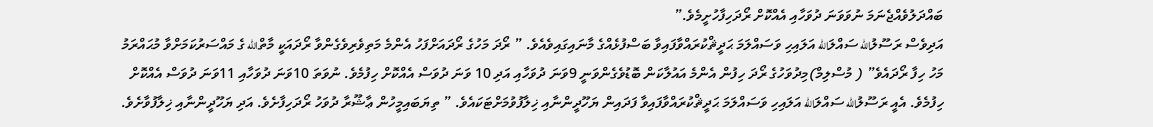ބައްދަލުވެއްޖެނަމަ ނުވަވަނަ ދުވަހާއި އެއްކޮށް ރޯދަހިފާހުށީމެވެ.”
އަދިވެސް ރަސޫލުالله ސައްލަالله އަލައިހި ވަސައްލަމަ ޙަދީޘްކުރައްވާފައިވާ ބަސްފުޅެއްގެ މާނައިގައިވެއެވެ. ” ރޯދަ މަހުގެ ރޯދައަށްފަހު އެންމެ މަތިވެރިވެގެންވާ ރޯދައަކީ މާތްالله ގެ މައްސަރުކަމަށްވާ މުޙައްރަމު މަހު ހިފާ ރޯދައެވެ” ( މުސްލިމް)މިދުވަހުގެ ރޯދަ ހިފުން އެންމެ އައުލާކަން ބޮޑުވެގެންވަނީ 9ވަނަ ދުވަހާއި އަދި 10 ވަނަ ދުވަސް އެއްކޮށް ހިފުމެވެ. ނުވަތަ 10ވަނަ ދުވަހާއި 11ވަނަ ދުވަސް އެއްކޮށް ހިފުމެވެ. އެއީ ރަސޫލުالله ސައްލަالله އަލައިހި ވަސައްލަމަ ޙަދީޘްކުރައްވާފައިވާ ފަދައިން ޔަހޫދީންނާއި ޚިލާފުވުމަށްޓަކައެވެ. ” ތިޔަބައިމީހުން ޢާޝޫރާ ދުވަހު ރޯދަހިފާށެވެ. އަދި ޔަހޫދީންނާއި ޚިލާފުވާށެވެ.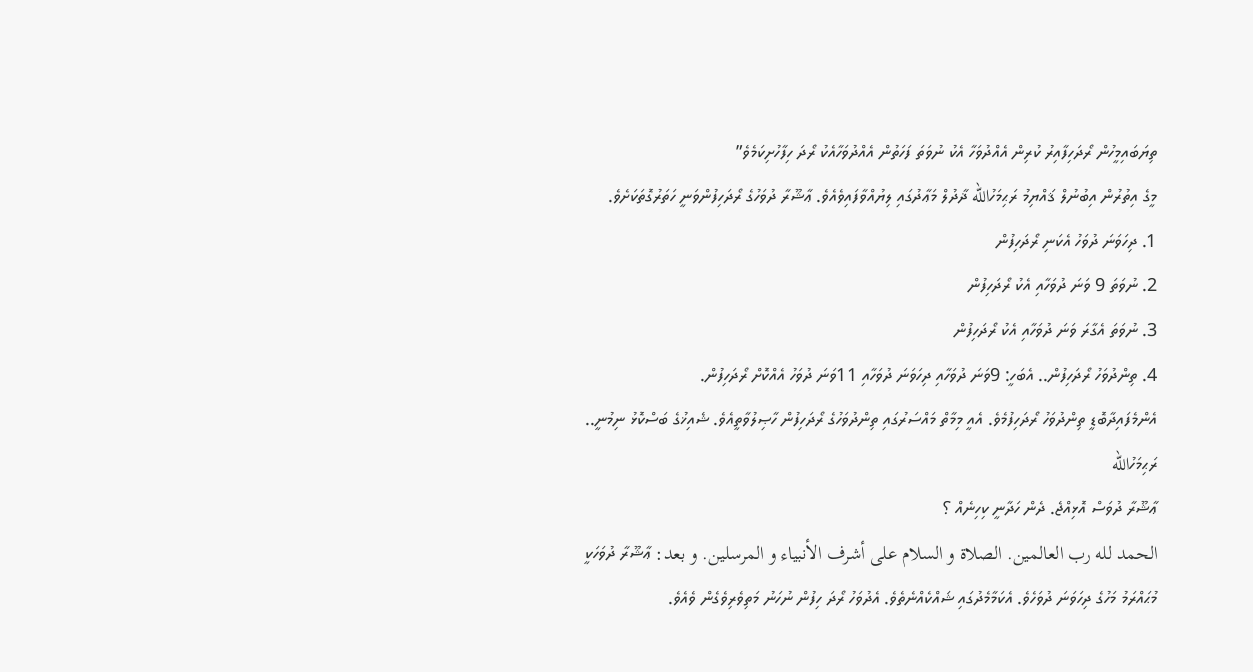ތިޔަބައިމީހުން ރޯދަހިފާއިރު ކުރިން އެއްދުވަހާ އެކު ނުވަތަ ފަހަތުން އެއްދުވަހާއެކު ރޯދަ ހިފާހުށިކަމެވެ”
މީގެ އިތުރުން އިބުނުލް ޤައްޔިމު ރަޙިމަހުالله ޛާދުލް މަޢާދުގައި ލިޔުއްވާފައިވެއެވެ. ޢާޝޫރާ ދުވަހުގެ ރޯދަހިފުންވަނީ ހަތަރުގޮތަކަށެވެ.
1. ދިހަވަނަ ދުވަހު އެކަނި ރޯދަހިފުން
2. ނުވަތަ 9 ވަނަ ދުވަހާއި އެކު ރޯދަހިފުން
3. ނުވަތަ އެގާރަ ވަނަ ދުވަހާއި އެކު ރޯދަހިފުން
4. ތިންދުވަހު ރޯދަހިފުން.. އެބަހީ: 9ވަނަ ދުވަހާއި ދިހަވަނަ ދުވަހާއި 11ވަނަ ދުވަހު އެއްކޮށް ރޯދަހިފުން.
އެންމެފައިދާބޮޑީ ތިންދުވަހު ރޯދަހިފުމެވެ. އެއީ މިމާތް މައްސަރުގައި ތިންދުވަހުގެ ރޯދަހިފުން ހާޞިލުވާތީއެވެ. ޝެއިޚުގެ ބަސްކޮޅު ނިމުނީ.. ރަޙިމަހުالله
ޢާޝޫރާ ދުވަސް އޮޅިއްޖެ. ދެން ހަދާނީ ކިހިނެއް ؟
الحمد لله رب العالمين. الصلاة و السلام على أشرف الأنبياء و المرسلين. و بعد: ޢާޝޫރާ ދުވަހަކީ މުޙައްރަމު މަހުގެ ދިހަވަނަ ދުވަހެވެ. އެކަމާމެދުގައި ޝައްކެއްނެތެވެ. އެދުވަހު ރޯދަ ހިފުން ނުހަނު މަތިވެރިވެގެން ވެއެވެ.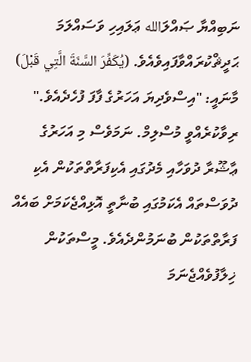ނަބިއްޔާ ޞައްލަالله ޢަލައިހި ވަސައްލަމަ ޙަދީޘްކުރައްވާފައިވެއެވެ. (يُكَفِّرَ السَّنَةَ الَّتِي قَبْلَ) މާނައީ: "އިސްވެދިޔަ އަހަރުގެ ފާފަ ފުހެދެއެވެ." ރިވާކުރެއްވީ މުސްލިމް. ނަމަވެސް މި އަހަރުގެ ޢާޝޫރާ ދުވަހާއި މެދުގައި އެކިފަރާތްތަކުން އެކި ދުވަސްތައް އެކަމުގައި ބުނާތީ އޮޅިއްޖެކަމަށް ބައެއް ފަރާތްތަކުން ބުނަމުންދެއެވެ. މީސްތަކުން ޚިލާފުވެއްޖެނަމަ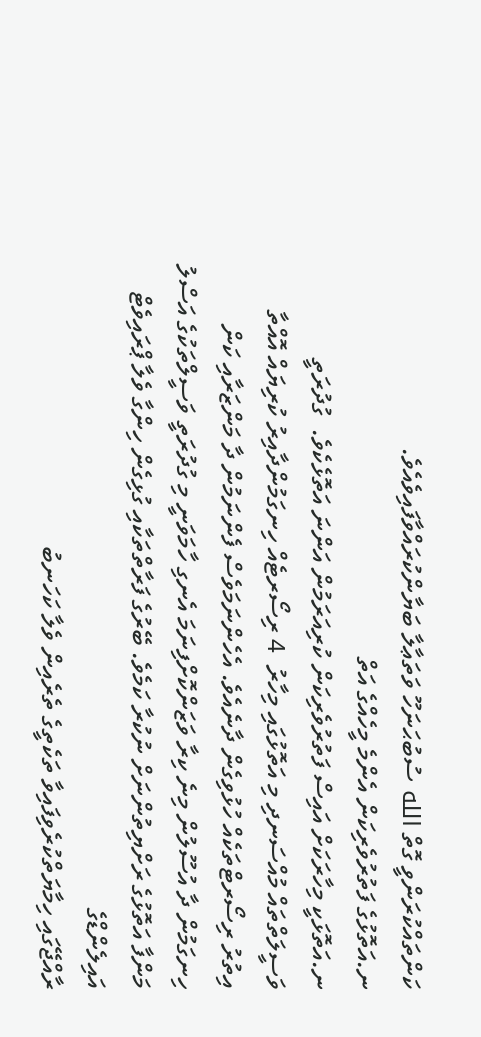ކަންތައްކުރަންވީ ގޮތް الله ސުބުޙަނަހޫ ވަތަޢާލާ ބަޔާންކުރައްވާފައިވެއެވެ.
ނ.އަތޮޅުގެ ފަތުރުވެރިކަން އެންމެ މީހެއްގެ އަތް
ނ.އަތޮޅަކީ މިހާރަކަށް އައިސް ފަތުރުވެރިކަން ކުރިއަރަމުން އަންނަ އަތޮޅެކެވެ.  ގުދުރަތީ ވަސީލަތްތައް މުއްސަނދި މި އަތޮޅުގައި މިހާރު  4 ރިސޯރޓެއް ހިނގަމުންދާއިރު ކުރިޔައް އޮއްތާ އިތުރު ރިސޯރޓްތަކެއް ހުޅުވިގެން ދާނެއެވެ. އެހެންނަމަވެސް ފެންނަމުން ދާ މަންޒަރާއި ކަން ހިނގަމުން ދާ އުސޫލުން މިނެ ކިރާ ވަޒަންކޮށްފިނަމަ އެނގި ހާމަވަނީ މި ގުދުރަތީ ވަސީލްތަކުގެ އަސްލު މަންފާ އަތޮޅުގެ ރަށްޔިތުންނަށް ނުކުރާ ކަމެވެ. ބޭރުގެ ފަރާތްތަކާއި ގުޅިގެން ހިންގާ ވެލާ ޕްރައިވެޓް އައިލެންޑްގެ
ރާއްޖޭގައި ހިމާޔަތްކުރެވިފައިވާ ތަކެތީގެ ތެރެއިން ވެލާ ކަހަނބު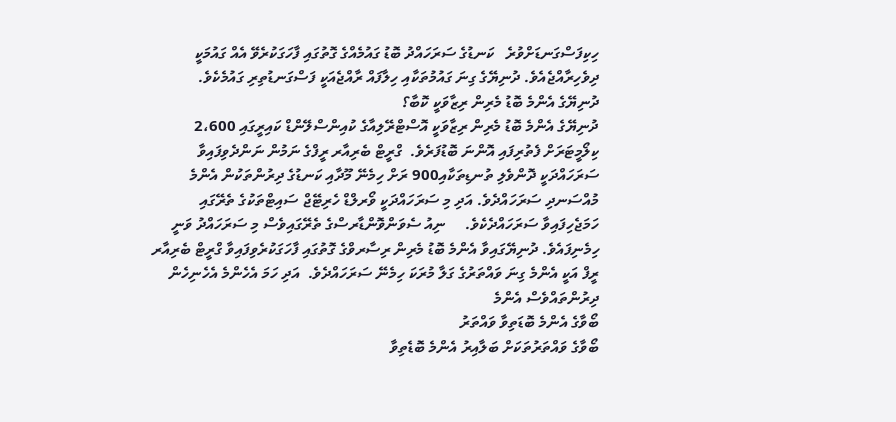ހިކިފަސްގަނޑަށްވުރެ   ކަނޑުގެ ސަރަހައްދު ބޮޑު ގައުމެއްގެ ގޮތުގައި ފާހަގަކުރެވޭ އެއް ގައުމަކީ ދިވެހިރާއްޖެއެވެ. ދުނިޔޭގެ ގިނަ ގައުމުތަކާއި ހިލާފައް ރާއްޖެއަކީ ފަސްގަނޑުތިރި ގައުމެކެވެ.
ދުނިޔޭގެ އެންމެ ބޮޑު މެރިން ރިޒާވަކީ ކޮބާ؟
ދުނިޔޭގެ އެންމެ ބޮޑު މެރިން ރިޒާވަކީ އޮސްޓްރޭލިއާގެ ކުއިންސްލޭންޑް ކައިރީގައި 2،600 ކިލޯމީޓަރަށް ފެތުރިފައި އޮންނަ ބޮޑުފަރެވެ.  ގްރީޓް ބެރިއާރ ރީފްގެ ނަމުން ނަންދެވިފައިވާ  ސަރަހައްދަކީ ދޮންވެލި ތުނޑިތަކާއި900 ރަށް ހިމެނޭ މޫދާއި ކަނޑުގެ ދިރުންތަކުން އެންމެ މުއްސަނދި ސަރަހައްދެވެ. އަދި މި ސަރަހައްދަކީ ވޯރލްޑް ހެރިޓޭޖް ސައިޓްތަކުގެ ތެރޭގައި ހަމަޖެހިފައިވާ ސަރަހައްދެކެވެ.     ނިއު ސެވަންވޮންޑާރސްގެ ތެރޭގައިވެސް މި ސަރަހައްދު ވަނީ ހިމެނިފައެވެ. ދުނިޔޭގައިވާ އެންމެ ބޮޑު މެރިން ރިސާރވްގެ ގޮތުގައި ފާހަގަކުރެވިފައިވާ ގްރީޓް ބެރިއާރ ރީފް އަކީ އެންމެ ގިނަ ވައްތަރުގެ ގަލާ މުރަކަ ހިމެނޭ ސަރަހައްދެވެ.  އަދި ހަމަ އެހެންމެ އެހެނިހެން ދިރުންތައްވެސް އެންމެ
ބޯވާގެ އެންމެ ބޮޑަތިވާ ވައްތަރު
ބޯވާގެ ވައްތަރުތަކަށް ބަލާއިރު އެންމެ ބޮޑެތިވާ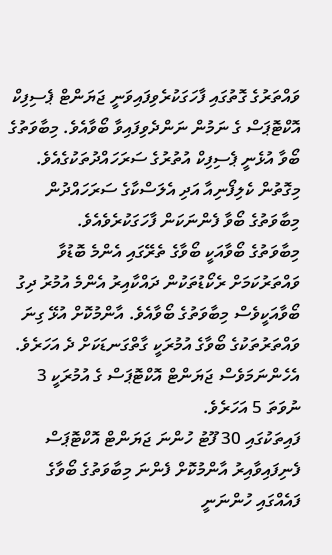ވައްތަރުގެ ގޮތުގައި ފާހަގަކުރެވިފައިވަނީ ޖަޔަންޓް ޕެސިފިކް އޮކްޓޮޕަސް ގެ ނަމުން ނަންދެވިފައިވާ ބޯވާއެވެ. މިބާވަތުގެ ބޯވާ އުޅެނީ ޕެސިފިކް އުތުރުގެ ސަރަހައްދުތަކުގެއެވެ. މިގޮތުން ކެލިފޯނިއާ އަދި އެލަސްކާގެ ސަރަހައްދުން މިބާވަތުގެ ބޯވާ ފެންނަކަން ފާހަގަކުރެވެއެވެ.
މިބާވަތުގެ ބޯވާއަކީ ބޯވާގެ ތެރޭގައި އެންމެ ބޮޑުވާ ވައްތަރުކަމަށް ރެކޯޑުތަކުން ދައްކާއިރު އެންމެ އުމުރު ދިގު ބޯވާއަކީވެސް މިބާވަތުގެ ބޯވާއެވެ. އާންމުކޮށް އުޅޭ ގިނަ ވައްތަރުތަކުގެ ބޯވާގެ އުމުރަކީ ގާތްގަނޑަކަށް ދެ އަހަރެވެ. އެހެންނަމަވެސް ޖަޔަންޓް އޮކްޓޮޕަސް ގެ އުމުރަކީ 3 ނުވަތަ 5 އަހަރެވެ.
ފައިތަކުގައި 30 ފޫޓު ހުންނަ ޖަޔަންޓް އޮކްޓޮޕަސް ފެނިފައިވާއިރު އާންމުކޮށް ފެންނަ މިބާވަތުގެ ބޯވާގެ ފައެއްގައި ހުންނަނީ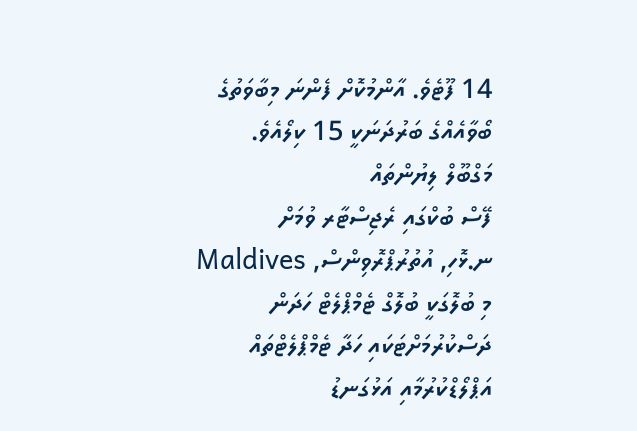14 ފޫޓެވެ. އާންމުކޮށް ފެންނަ މިބާވަތުގެ ބޯވާއެއްގެ ބަރުދަނަކީ 15 ކިލޯއެވެ.
މަގްބޫލް ލިޔުންތައް
ފޭސް ބުކްގައި ރެޖިސްޓާރ ވުމަށް
ނ.ޅޮހި, އުތުރުޕްރޮވިންސް, Maldives
މި ބުލޮގަކީ ބުލޮގް ޓެމްޕްލެޓް ހަދަން ދަސްކުރުމަށްޓަކައި ހަދާ ޓެމްޕްލެޓްތައް އަޕްލޯޑްކުރުމާއި އަޅުގަނޑު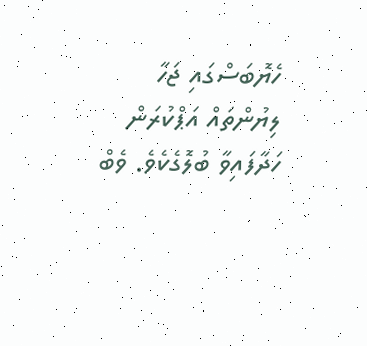ހެޔޮބަސްގައި ޖަހާ ލިޔުންތައް އަޕްކުރަން ހަދާފައިވާ ބުލޮގެކެވެ. ވެބް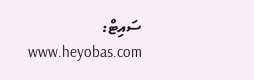ސައިޓް: www.heyobas.com